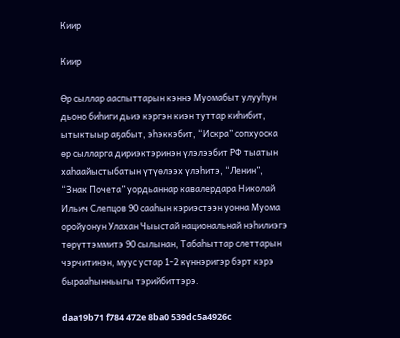Киир

Киир

Өр сыллар ааспыттарын кэннэ Муомабыт улууһун дьоно биһиги дьиэ кэргэн киэн туттар киһибит, ытыктыыр аҕабыт, эһэккэбит, “Искра” сопхуоска өр сылларга дириэктэринэн үлэлээбит РФ тыатын хаһаайыстыбатын үтүөлээх үлэһитэ, “Ленин”, “Знак Почета” уордьаннар кавалердара Николай Ильич Слепцов 90 сааһын кэриэстээн уонна Муома оройуонун Улахан Чыыстай национальнай нэһилиэгэ төрүттэммитэ 90 сылынан, Табаһыттар слеттарын чэрчитинэн, муус устар 1-2 күннэригэр бэрт кэрэ бырааһынньыгы тэрийбиттэрэ.

daa19b71 f784 472e 8ba0 539dc5a4926c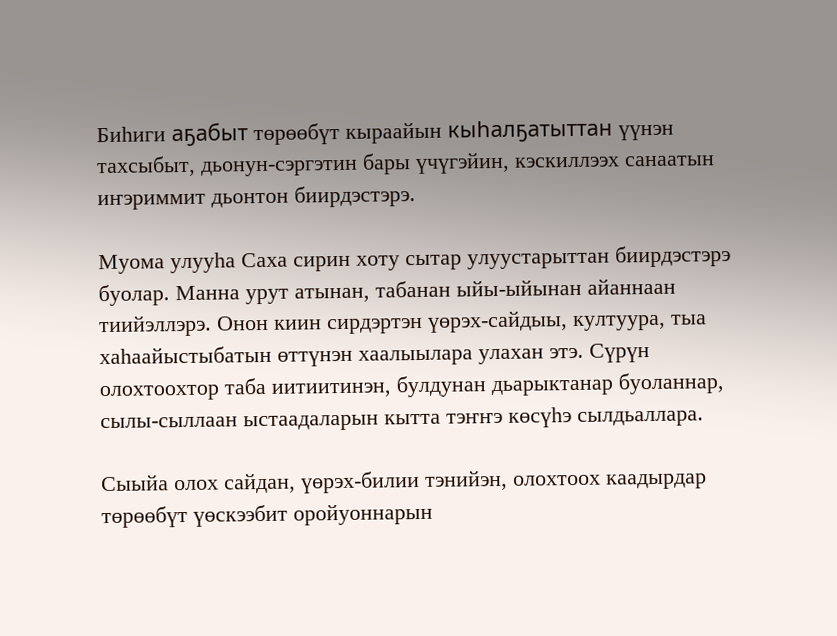Биһиги аҕабыт төрөөбүт кыраайын кыһалҕатыттан үүнэн тахсыбыт, дьонун-сэргэтин бары үчүгэйин, кэскиллээх санаатын иҥэриммит дьонтон биирдэстэрэ.

Муома улууһа Саха сирин хоту сытар улуустарыттан биирдэстэрэ буолар. Манна урут атынан, табанан ыйы-ыйынан айаннаан тиийэллэрэ. Онон киин сирдэртэн үөрэх-сайдыы, култуура, тыа хаһаайыстыбатын өттүнэн хаалыылара улахан этэ. Сүрүн олохтоохтор таба иитиитинэн, булдунан дьарыктанар буоланнар, сылы-сыллаан ыстаадаларын кытта тэҥҥэ көсүһэ сылдьаллара.

Сыыйа олох сайдан, үөрэх-билии тэнийэн, олохтоох каадырдар төрөөбүт үөскээбит оройуоннарын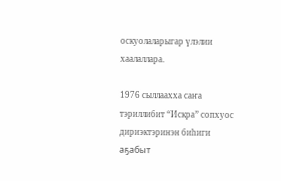оскуолаларыгар үлэлии хаалаллара.

1976 сыллаахха саҥа тэриллибит “Искра” сопхуос дириэктэринэн биһиги аҕабыт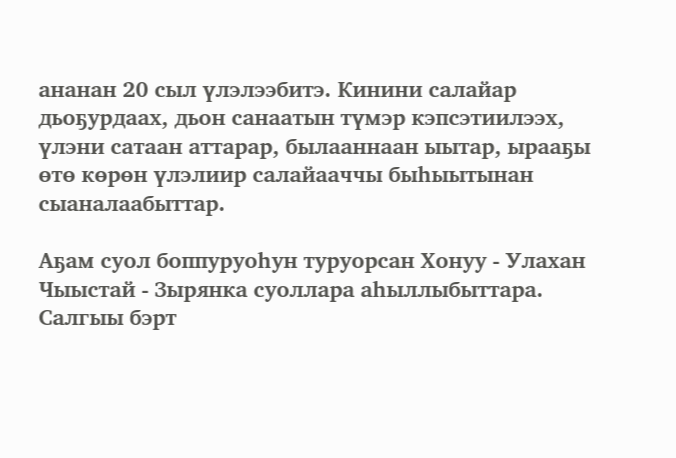ананан 20 сыл үлэлээбитэ. Кинини салайар дьоҕурдаах, дьон санаатын түмэр кэпсэтиилээх, үлэни сатаан аттарар, былааннаан ыытар, ырааҕы өтө көрөн үлэлиир салайааччы быһыытынан сыаналаабыттар.

Аҕам суол боппуруоһун туруорсан Хонуу - Улахан Чыыстай - Зырянка суоллара аһыллыбыттара. Салгыы бэрт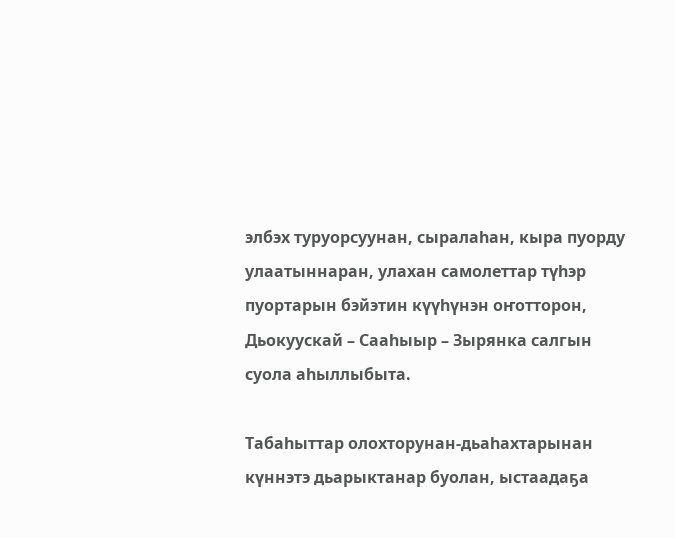элбэх туруорсуунан, сыралаһан, кыра пуорду улаатыннаран, улахан самолеттар түһэр пуортарын бэйэтин күүһүнэн оҥотторон, Дьокуускай – Сааһыыр – Зырянка салгын суола аһыллыбыта.

Табаһыттар олохторунан-дьаһахтарынан күннэтэ дьарыктанар буолан, ыстаадаҕа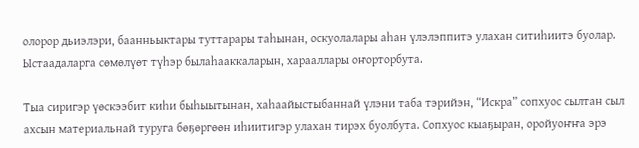олорор дьиэлэри, баанньыктары туттарары таһынан, оскуолалары аһан үлэлэппитэ улахан ситиһиитэ буолар. Ыстаадаларга сөмөлүөт түһэр былаһааккаларын, харааллары оҥорторбута.

Тыа сиригэр үөскээбит киһи быһыытынан, хаһаайыстыбаннай үлэни таба тэрийэн, “Искра” сопхуос сылтан сыл ахсын материальнай туруга бөҕөргөөн иһиитигэр улахан тирэх буолбута. Сопхуос кыаҕыран, оройуоҥҥа эрэ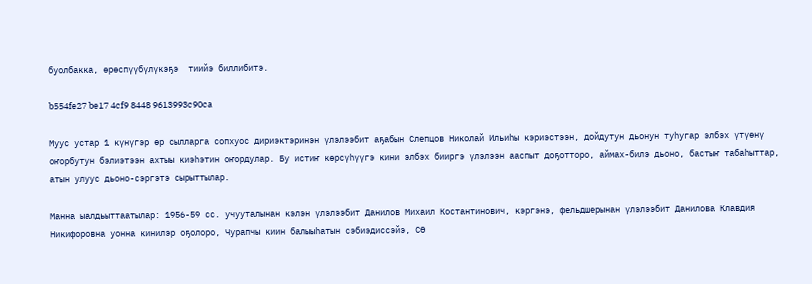буолбакка, өрөспүүбүлүкэҕэ  тиийэ биллибитэ.

b554fe27 be17 4cf9 8448 9613993c90ca

Муус устар 1 күнүгэр өр сылларга сопхуос дириэктэринэн үлэлээбит аҕабын Слепцов Николай Ильиһы кэриэстээн, дойдутун дьонун туһугар элбэх үтүөнү оҥорбутун бэлиэтээн ахтыы киэһэтин оҥордулар. Бу истиҥ көрсүһүүгэ кини элбэх бииргэ үлэлээн ааспыт доҕотторо, аймах-билэ дьоно, бастыҥ табаһыттар, атын улуус дьоно-сэргэтэ сырыттылар.

Манна ыалдьыттаатылар: 1956-59 сс. учууталынан кэлэн үлэлээбит Данилов Михаил Костантинович, кэргэнэ, фельдшерынан үлэлээбит Данилова Клавдия Никифоровна уонна кинилэр оҕолоро, Чурапчы киин балыыһатын сэбиэдиссэйэ, СӨ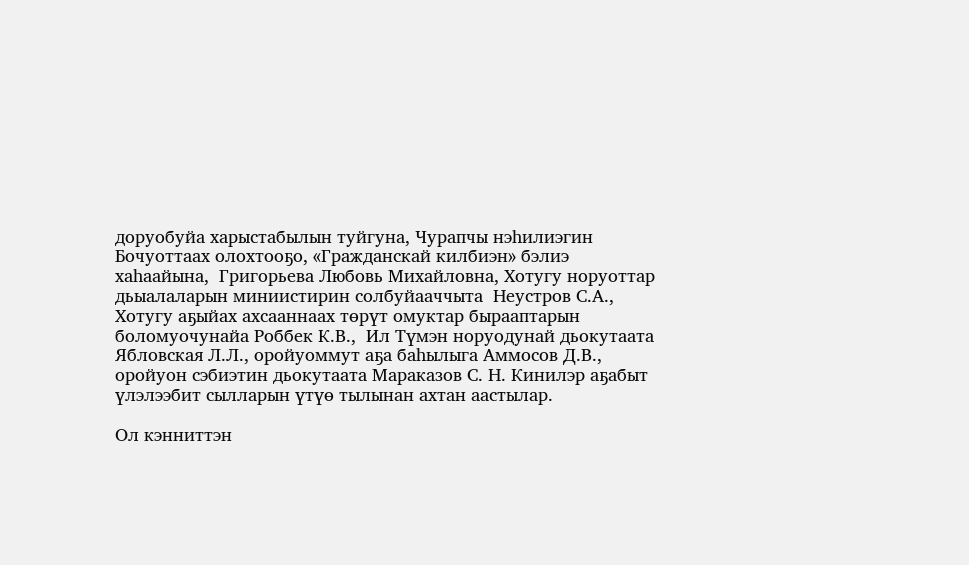доруобуйа харыстабылын туйгуна, Чурапчы нэһилиэгин Бочуоттаах олохтооҕо, «Гражданскай килбиэн» бэлиэ хаһаайына,  Григорьева Любовь Михайловна, Хотугу норуоттар дьыалаларын миниистирин солбуйааччыта  Неустров С.А., Хотугу аҕыйах ахсааннаах төрүт омуктар бырааптарын боломуочунайа Роббек К.В.,  Ил Түмэн норуодунай дьокутаата Ябловская Л.Л., оройуоммут аҕа баһылыга Аммосов Д.В., оройуон сэбиэтин дьокутаата Мараказов С. Н. Кинилэр аҕабыт үлэлээбит сылларын үтүө тылынан ахтан аастылар.

Ол кэнниттэн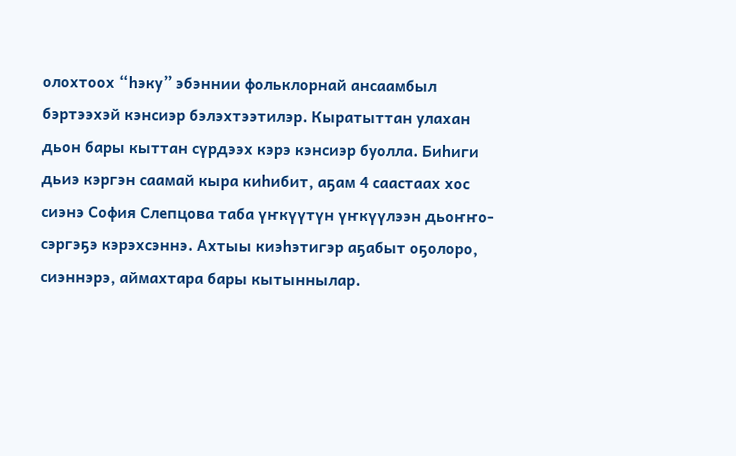олохтоох “һэку” эбэннии фольклорнай ансаамбыл бэртээхэй кэнсиэр бэлэхтээтилэр. Кыратыттан улахан дьон бары кыттан сүрдээх кэрэ кэнсиэр буолла. Биһиги дьиэ кэргэн саамай кыра киһибит, аҕам 4 саастаах хос сиэнэ София Слепцова таба үҥкүүтүн үҥкүүлээн дьоҥҥо-сэргэҕэ кэрэхсэннэ. Ахтыы киэһэтигэр аҕабыт оҕолоро, сиэннэрэ, аймахтара бары кытыннылар.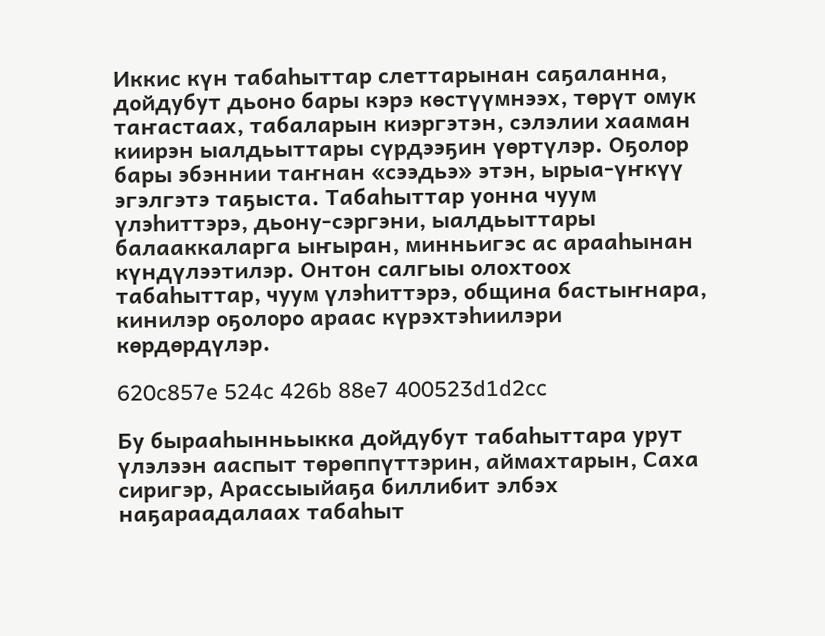Иккис күн табаһыттар слеттарынан саҕаланна, дойдубут дьоно бары кэрэ көстүүмнээх, төрүт омук таҥастаах, табаларын киэргэтэн, сэлэлии хааман киирэн ыалдьыттары сүрдээҕин үөртүлэр. Оҕолор бары эбэннии таҥнан «сээдьэ» этэн, ырыа-үҥкүү эгэлгэтэ таҕыста. Табаһыттар уонна чуум үлэһиттэрэ, дьону-сэргэни, ыалдьыттары балааккаларга ыҥыран, минньигэс ас арааһынан күндүлээтилэр. Онтон салгыы олохтоох табаһыттар, чуум үлэһиттэрэ, община бастыҥнара, кинилэр оҕолоро араас күрэхтэһиилэри көрдөрдүлэр.

620c857e 524c 426b 88e7 400523d1d2cc

Бу бырааһынньыкка дойдубут табаһыттара урут үлэлээн ааспыт төрөппүттэрин, аймахтарын, Саха сиригэр, Арассыыйаҕа биллибит элбэх наҕараадалаах табаһыт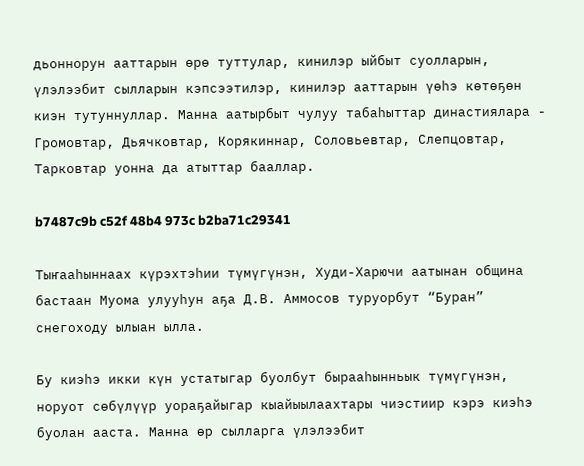дьоннорун ааттарын өрө туттулар, кинилэр ыйбыт суолларын, үлэлээбит сылларын кэпсээтилэр, кинилэр ааттарын үөһэ көтөҕөн киэн тутуннуллар. Манна аатырбыт чулуу табаһыттар династиялара - Громовтар, Дьячковтар, Корякиннар, Соловьевтар, Слепцовтар, Тарковтар уонна да атыттар бааллар.

b7487c9b c52f 48b4 973c b2ba71c29341

Тыҥааһыннаах күрэхтэһии түмүгүнэн, Худи-Харючи аатынан община бастаан Муома улууһун аҕа Д.В. Аммосов туруорбут “Буран” снегоходу ылыан ылла.

Бу киэһэ икки күн устатыгар буолбут бырааһынньык түмүгүнэн,  норуот сөбүлүүр уораҕайыгар кыайыылаахтары чиэстиир кэрэ киэһэ буолан ааста. Манна өр сылларга үлэлээбит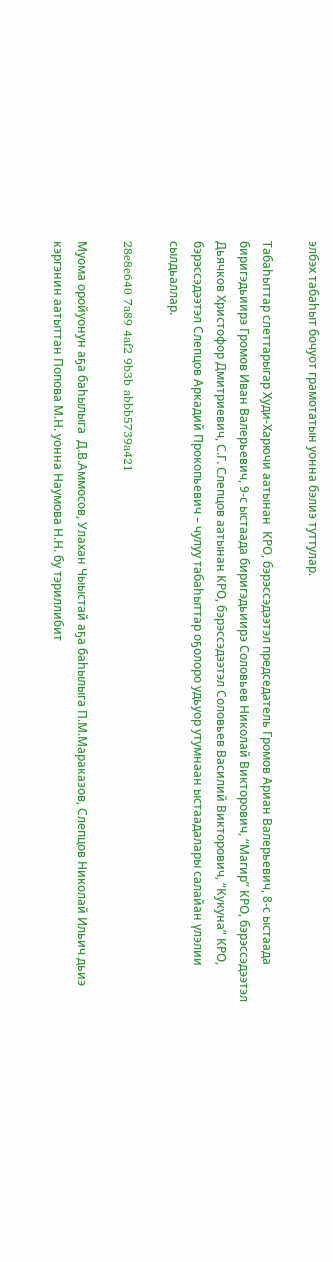элбэх табаһыт бочуот грамотатын уонна бэлиэ туттулар.

Табаһыттар слеттарыгар Худи-Харючи аатынан  КРО, бэрэссэдээтэл председатель Громов Ариан Валерьевич, 8-с ыстаада биригэдьиирэ Громов Иван Валерьевич, 9-с ыстаада биригэдьиирэ Соловьев Николай Викторович, “Магир” КРО, бэрэссэдээтэл Дьячков Христофор Дмитриевич, С.Г. Слепцов аатынан КРО, бэрэссэдээтэл Соловьев Василий Викторович, “Кукуна” КРО, бэрэссэдээтэл Слепцов Аркадий Прокопьевич – чулуу табаһыттар оҕолоро удьуор утумнаан ыстаадалары салайан үлэлии сылдьаллар.

28e8e640 7a89 4af2 9b3b abbb5739a421

Муома оройуонун аҕа баһылыга  Д.В.Аммосов, Улахан Чыыстай аҕа баһылыга П.М.Мараказов, Слепцов Николай Ильич дьиэ кэргэнин аатыттан Попова М.Н. уонна Наумова Н.Н. бу тэриллибит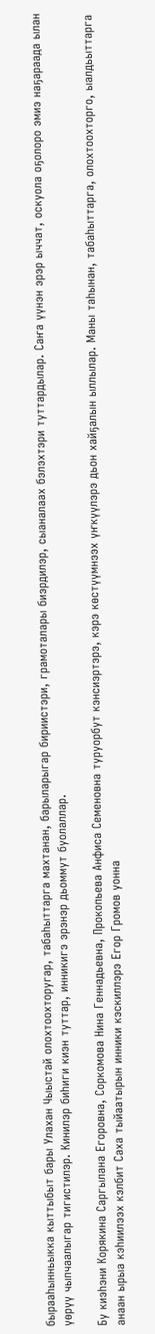бырааһынньыкка кыттыбыт бары Улахан Чыыстай олохтоохторугар, табаһыттарга махтанан, барыларыгар бириистэри, грамоталары биэрдилэр, сыаналаах бэлэхтэри туттардылар. Саҥа үүнэн эрэр ыччат, оскуола оҕолоро эмиэ наҕараада ылан үөрүү чыпчаалыгар тигистилэр. Кинилэр биһиги киэн туттар, инникигэ эрэнэр дьоммут буолаллар.

Бу киэһэни Корякина Саргылана Егоровна, Соркомова Нина Геннадьевна, Прокопьева Анфиса Семеновна туруорбут кэнсиэртэрэ, кэрэ көстүүмнээх үҥкүүлэрэ дьон хайҕалын ыллылар. Маны таһынан, табаһыттарга, олохтоохторго, ыалдьыттарга анаан ырыа кэһиилээх кэлбит Саха тыйаатырын инники кэскиллэрэ Егор Громов уонна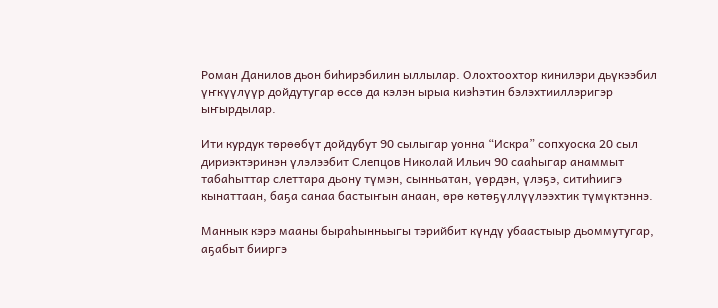Роман Данилов дьон биһирэбилин ыллылар. Олохтоохтор кинилэри дьүкээбил үҥкүүлүүр дойдутугар өссө да кэлэн ырыа киэһэтин бэлэхтииллэригэр ыҥырдылар.

Ити курдук төрөөбүт дойдубут 90 сылыгар уонна “Искра” сопхуоска 20 сыл дириэктэринэн үлэлээбит Слепцов Николай Ильич 90 сааһыгар анаммыт табаһыттар слеттара дьону түмэн, сынньатан, үөрдэн, үлэҕэ, ситиһиигэ  кынаттаан, баҕа санаа бастыҥын анаан, өрө көтөҕүллүүлээхтик түмүктэннэ.

Маннык кэрэ мааны быраһынньыгы тэрийбит күндү убаастыыр дьоммутугар, аҕабыт бииргэ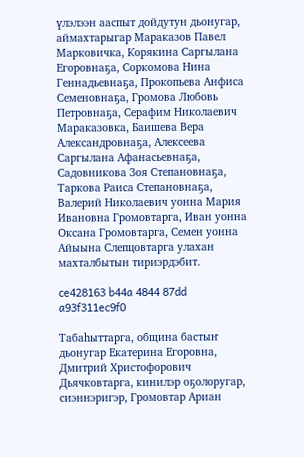үлэлээн ааспыт дойдутун дьонугар, аймахтарыгар Мараказов Павел Марковичка, Корякина Саргылана Егоровнаҕа, Соркомова Нина Геннадьевнаҕа, Прокопьева Анфиса Семеновнаҕа, Громова Любовь Петровнаҕа, Серафим Николаевич Мараказовка, Баишева Вера  Александровнаҕа, Алексеева Саргылана Афанасьевнаҕа, Садовникова Зоя Степановнаҕа, Таркова Раиса Степановнаҕа, Валерий Николаевич уонна Мария Ивановна Громовтарга, Иван уонна Оксана Громовтарга, Семен уонна Айыына Слепцовтарга улахан махталбытын тириэрдэбит.

ce428163 b44a 4844 87dd a93f311ec9f0

Табаһыттарга, община бастыҥ дьонугар Екатерина Егоровна, Дмитрий Христофорович Дьячковтарга, кинилэр оҕолоругар, сиэннэригэр, Громовтар Ариан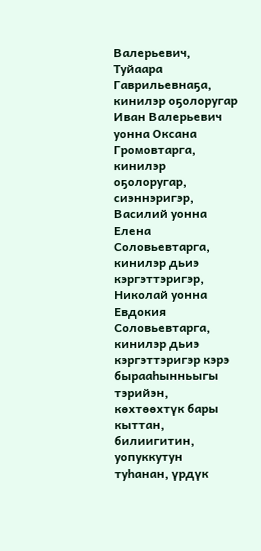Валерьевич, Туйаара Гаврильевнаҕа, кинилэр оҕолоругар Иван Валерьевич уонна Оксана Громовтарга, кинилэр оҕолоругар, сиэннэригэр, Василий уонна Елена Соловьевтарга, кинилэр дьиэ кэргэттэригэр, Николай уонна Евдокия Соловьевтарга, кинилэр дьиэ кэргэттэригэр кэрэ бырааһынньыгы тэрийэн, көхтөөхтүк бары кыттан, билиигитин, уопуккутун туһанан, үрдүк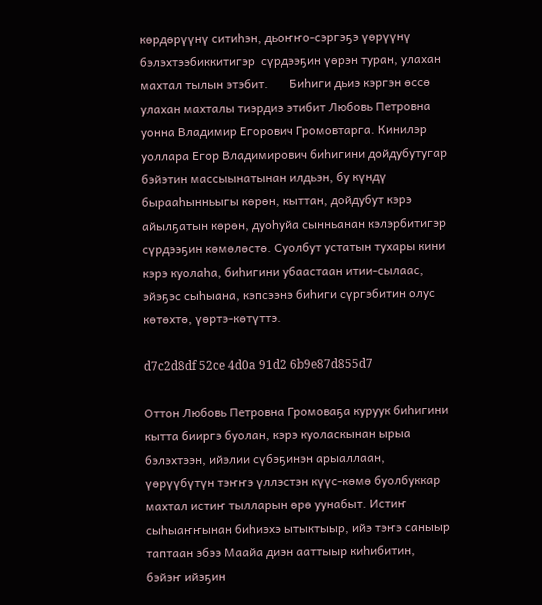көрдөрүүнү ситиһэн, дьоҥҥо-сэргэҕэ үөрүүнү бэлэхтээбиккитигэр  сүрдээҕин үөрэн туран, улахан махтал тылын этэбит.       Биһиги дьиэ кэргэн өссө улахан махталы тиэрдиэ этибит Любовь Петровна уонна Владимир Егорович Громовтарга. Кинилэр уоллара Егор Владимирович биһигини дойдубутугар бэйэтин массыынатынан илдьэн, бу күндү бырааһынньыгы көрөн, кыттан, дойдубут кэрэ айылҕатын көрөн, дуоһуйа сынньанан кэлэрбитигэр сүрдээҕин көмөлөстө. Суолбут устатын тухары кини кэрэ куолаһа, биһигини убаастаан итии-сылаас, эйэҕэс сыһыана, кэпсээнэ биһиги сүргэбитин олус көтөхтө, үөртэ-көтүттэ.

d7c2d8df 52ce 4d0a 91d2 6b9e87d855d7

Оттон Любовь Петровна Громоваҕа куруук биһигини кытта бииргэ буолан, кэрэ куоласкынан ырыа бэлэхтээн, ийэлии сүбэҕинэн арыаллаан, үөрүүбүтүн тэҥҥэ үллэстэн күүс-көмө буолбуккар махтал истиҥ тылларын өрө уунабыт. Истиҥ сыһыаҥҥынан биһиэхэ ытыктыыр, ийэ тэҥэ саныыр таптаан эбээ Маайа диэн ааттыыр киһибитин,  бэйэҥ ийэҕин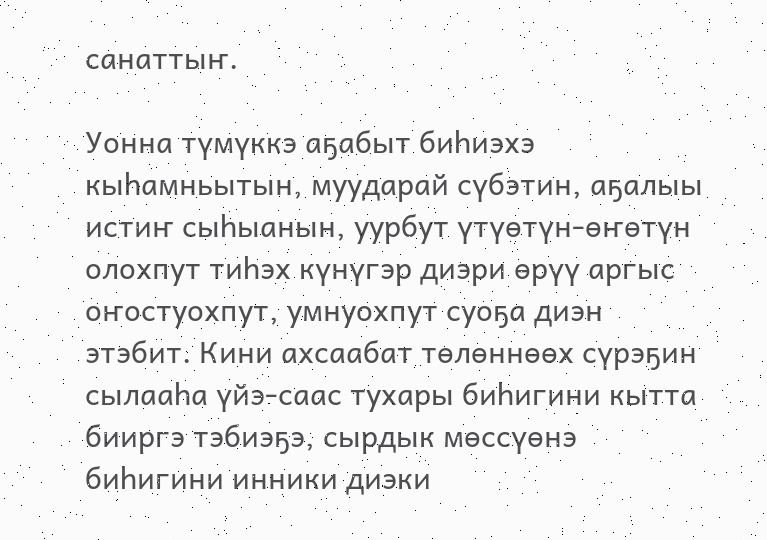санаттыҥ.

Уонна түмүккэ аҕабыт биһиэхэ кыһамньытын, муударай сүбэтин, аҕалыы истиҥ сыһыанын, уурбут үтүөтүн-өҥөтүн олохпут тиһэх күнүгэр диэри өрүү аргыс оҥостуохпут, умнуохпут суоҕа диэн этэбит. Кини ахсаабат төлөннөөх сүрэҕин сылааһа үйэ-саас тухары биһигини кытта бииргэ тэбиэҕэ, сырдык мөссүөнэ биһигини инники диэки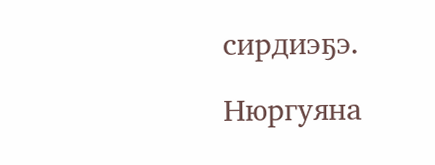сирдиэҕэ.

Нюргуяна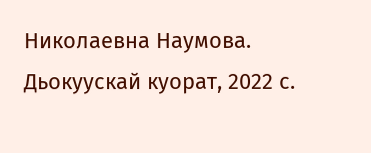Николаевна Наумова.
Дьокуускай куорат, 2022 с.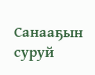Санааҕын суруй